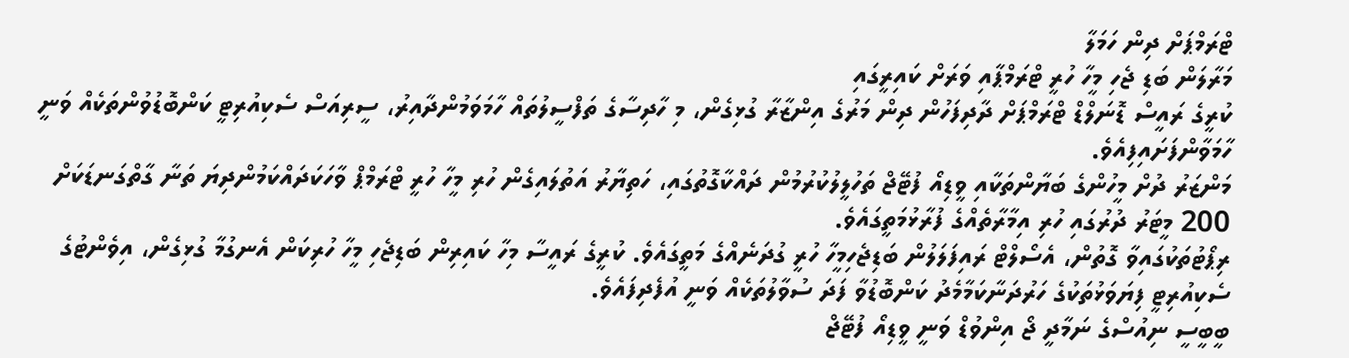ޓްރަމްޕަށް ދިން ހަމަލާ
މަރާލަން ބަޑި ޖެހި މީހާ ހުރީ ޓްރަމްޕާއި ވަރަށް ކައިރީގައި
ކުރީގެ ރައީސް ޑޮނަލްޑް ޓްރަމްޕަށް ދާދިފަހުން ދިން މަރުގެ އިންޒާރާ ގުޅިގެން، މި ހާދިސާގެ ތަފްސީލުތައް ހާމަވަމުންދާއިރު، ސީރިއަސް ސެކިއުރިޓީ ކަންބޮޑުވުންތަކެއް ވަނީ ހާމަވާންފަށައިފިއެވެ.
މަންޒަރު ދުށް މީހުންގެ ބަޔާންތަކާއި ވީޑިއޯ ފުޓޭޖް ތަހުލީލުކުރުމުން ދައްކާގޮތުގައި، ހަތިޔާރު އަތުލައިގެން ހުރި މީހާ ހުރީ ޓްރަމްޕް ވާހަކަދައްކަމުންދިޔަ ތަނާ ގާތްގަނޑަކަށް 200 މީޓަރު ދުރުގައި ހުރި އިމާރާތެއްގެ ފުރާޅުމަތީގައެވެ.
ރިޕޯޓުތަކުގައިވާ ގޮތުން، އެސޯލްޓް ރައިފަލަލުން ބަޑިޖެހިމީހާ ހުރީ ގުދަނެއްގެ މަތީގައެވެ. ކުރީގެ ރައީސާ މިހާ ކައިރިން ބަޑިޖެހި މީހާ ހުރިކަން އެނގުމާ ގުޅިގެން، އިވެންޓުގެ ސެކިއުރިޓީ ފިޔަވަޅުތަކުގެ ހަރުދަނާކަމާމެދު ކަންބޮޑުވާ ފަދަ ސުވާލުތަކެއް ވަނީ އުފެދިފައެވެ.
ބީބީސީ ނިއުސްގެ ނަމާދީ ޖޯ އިންވުޑް ވަނީ ވީޑިއޯ ފުޓޭޖް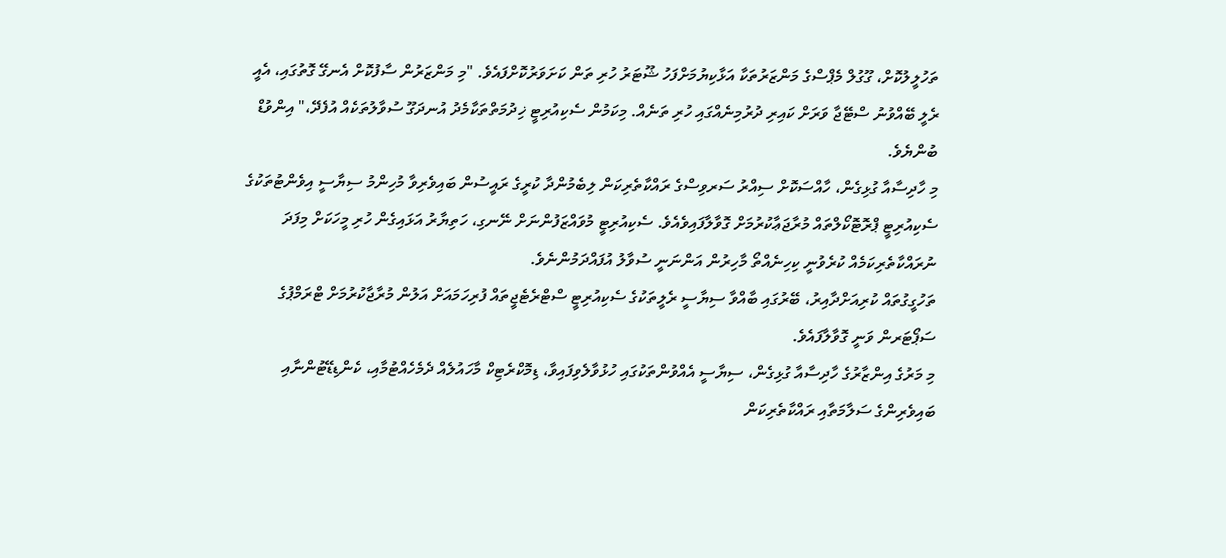ތަހުލީލުކޮށް، ގޫގުލް މެޕްސްގެ މަންޒަރުތަކާ އަޅާކިޔުމަށްފަހު ޝޫޓަރު ހުރި ތަން ކަށަވަރުކޮށްފައެވެ. "މި މަންޒަރުން ސާފުކޮށް އެނގޭ ގޮތުގައި، އެއީ ރެލީ ބޭއްވުނު ސްޓޭޖާ ވަރަށް ކައިރި ދުރުމިނެއްގައި ހުރި ތަނެއް. މިކަމުން ސެކިއުރިޓީ ޚިދުމަތްތަކާމެދު އުނދަގޫ ސުވާލުތަކެއް އުފެދޭ،" އިންވުޑް ބުންޔެވެ.
މި ހާދިސާއާ ގުޅިގެން، ހާއްސަކޮށް ސިއްރު ސަރވިސްގެ ރައްކާތެރިކަން ލިބެމުންދާ ކުރީގެ ރައީސުން ބައިވެރިވާ މުހިންމު ސިޔާސީ އިވެންޓުތަކުގެ ސެކިއުރިޓީ ޕްރޮޓޮކޯލްތައް މުރާޖަޢާކުރުމަށް ގޮވާލާފައިވެއެވެ. ސެކިއުރިޓީ މުވައްޒަފުންނަށް ނޭނގި، ހަތިޔާރު އަޅައިގެން ހުރި މީހަކަށް މިފަދަ ނުރައްކާތެރިކަމެއް ކުރެވުނީ ކިހިނެއްތޯ މާހިރުން އަންނަނީ ސުވާލު އުފައްދަމުންނެވެ.
ތަހުގީގުތައް ކުރިއަށްދާއިރު، ބޭރުގައި ބާއްވާ ސިޔާސީ ރެލީތަކުގެ ސެކިއުރިޓީ ސްޓްރެޓެޖީތައް ފުރިހަމައަށް އަލުން މުރާޖާކުރުމަށް ޓްރަމްޕުގެ ސަޕޯޓަރން ވަނީ ގޮވާލާފައެވެ.
މި މަރުގެ އިންޒާރުގެ ހާދިސާއާ ގުޅިގެން، ސިޔާސީ އެއްވުންތަކުގައި ހުޅުވާލެވިފައިވާ، ޑިމޮކްރެޓިކް މާހައުލެއް ދެމެހެއްޓުމާއި، ކެންޑިޑޭޓުންނާއި ބައިވެރިންގެ ސަލާމަތާއި ރައްކާތެރިކަން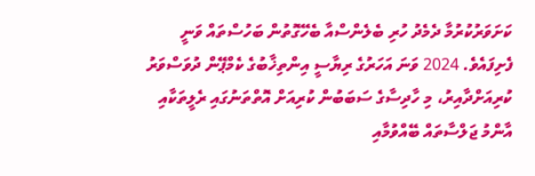ކަށަވަރުކުރުމާ ދެމެދު ހުރި ބެލެންސްއާ ބެހޭގޮތުން ބަހުސްތައް ވަނީ ފެށިފައެވެ. 2024 ވަނަ އަހަރުގެ ރިޔާސީ އިންތިޚާބުގެ ކެމްޕޭން ދުވަސްވަރު ކުރިއަށްދާއިރު، މި ހާދިސާގެ ސަބަބުން ކުރިއަށް އޮތްތަނުގައި ރެލީތަކާއި އާންމު ޖަލްސާތައް ބޭއްވުމާއި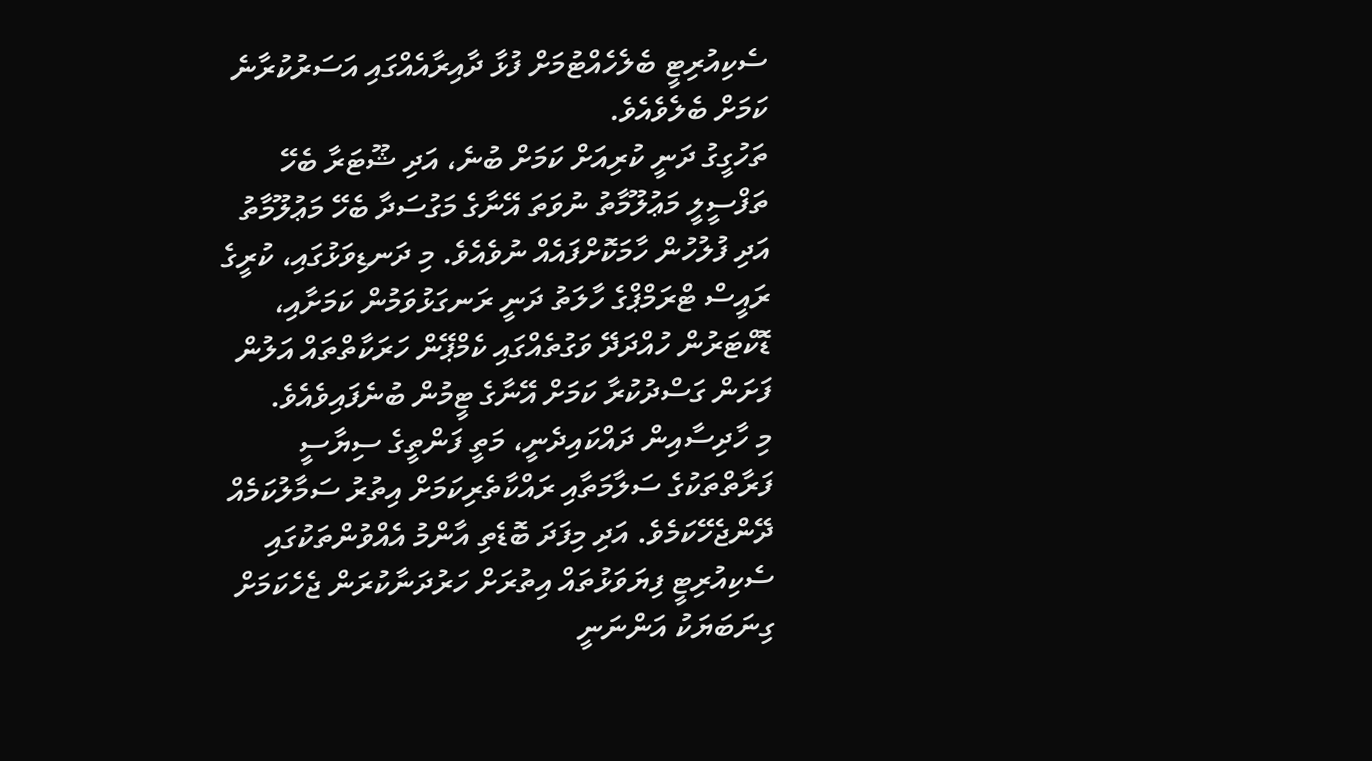ސެކިއުރިޓީ ބެލެހެއްޓުމަށް ފުޅާ ދާއިރާއެއްގައި އަސަރުކުރާނެ ކަމަށް ބެލެވެއެވެ.
ތަހުގީގު ދަނީ ކުރިއަށް ކަމަށް ބުނެ، އަދި ޝޫޓަރާ ބެހޭ ތަފްސީލީ މަޢުލޫމާތު ނުވަތަ އޭނާގެ މަގުސަދާ ބެހޭ މަޢުލޫމާތު އަދި ފުލުހުން ހާމަކޮށްފައެއް ނުވެއެވެ. މި ދަނޑިވަޅުގައި، ކުރީގެ ރައީސް ޓްރަމްޕްގެ ހާލަތު ދަނީ ރަނގަޅުވަމުން ކަމަށާއި، ޑޮކްޓަރުން ހުއްދަދޭ ވަގުތެއްގައި ކެމްޕޭން ހަރަކާތްތައް އަލުން ފަށަން ގަސްދުކުރާ ކަމަށް އޭނާގެ ޓީމުން ބުނެފައިވެއެވެ.
މި ހާދިސާއިން ދައްކައިދެނީ، މަތީ ފަންތީގެ ސިޔާސީ ފަރާތްތަކުގެ ސަލާމަތާއި ރައްކާތެރިކަމަށް އިތުރު ސަމާލުކަމެއް ދޭންޖެހޭކަމެވެ. އަދި މިފަދަ ބޮޑެތި އާންމު އެއްވުންތަކުގައި ސެކިއުރިޓީ ފިޔަވަޅުތައް އިތުރަށް ހަރުދަނާކުރަން ޖެހެކަމަށް ގިނަބަޔަކު އަންނަނީ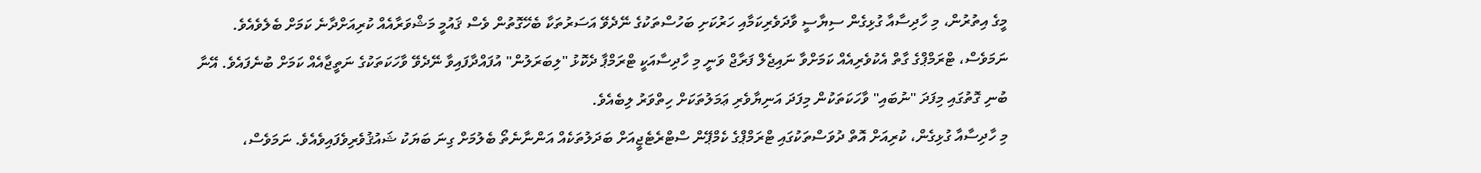މީގެ އިތުރުން، މި ހާދިސާއާ ގުޅިގެން ސިޔާސީ ވާދަވެރިކަމާއި ހަރުކަށި ބަހުސްތަކުގެ ނޭދެވޭ އަސަރުތަކާ ބެހޭގޮތުން ވެސް ޤައުމީ މަޝްވަރާއެއް ކުރިއަށްދާނެ ކަމަށް ބެލެވެއެވެ.
ނަމަވެސް، ޓްރަމްޕްގެ ގާތް އެކުވެރިއެއް ކަމަށްވާ ނައިޖެލް ފަރާޖް ވަނީ މި ހާދިސާއަކީ ޓްރަމްޕާ ދެކޮޅު "ލިބަރަލުން" އުފައްދާފައިވާ ނޭދެވޭ ވާހަކަތަކުގެ ނަތީޖާއެއް ކަމަށް ބުނެފައެވެ. އޭނާ ބުނި ގޮތުގައި މިފަދަ "ނުބައި" ވާހަކަތަކުން މިފަދަ އަނިޔާވެރި ޢަމަލުތަކަށް ހިތްވަރު ލިބެއެވެ.
މި ހާދިސާއާ ގުޅިގެން، ކުރިއަށް އޮތް ދުވަސްތަކުގައި ޓްރަމްޕްގެ ކެމްޕޭން ސްޓްރެޓެޖީއަށް ބަދަލުތަކެއް އަންނާނެތޯ ބެލުމަށް ގިނަ ބަޔަކު ޝައުޤުވެރިވެފައިވެއެވެ. ނަމަވެސް،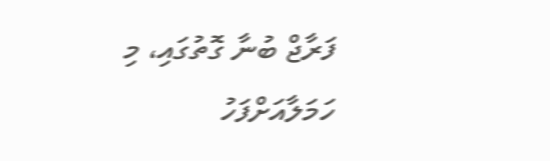ފަރާޖް ބުނާ ގޮތުގައި، މި ހަމަލާއަށްފަހު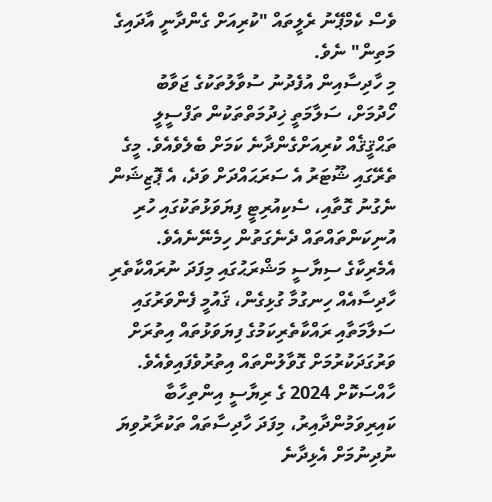ވެސް ކެމްޕޭނު ރެލީތައް "ކުރިއަށް ގެންދާނީ އާދައިގެ މަތިން" ނެވެ.
މި ހާދިސާއިން އުފެދުނު ސުވާލުތަކުގެ ޖަވާބު ހޯދުމަށް، ސަލާމަތީ ޚިދުމަތްތަކުން ތަފްސީލީ ތަޙްޤީޤެއް ކުރިއަށްގެންދާނެ ކަމަށް ބެލެވެއެވެ. މީގެ ތެރޭގައި ޝޫޓަރު އެ ސަރަޙައްދަށް ވަދެ، އެ ޕޮޒިޝަން ނެގުނު ގޮތާއި، ސެކިއުރިޓީ ފިޔަވަޅުތަކުގައި ހުރި އުނިކަންތައްތައް ދެނެގަތުން ހިމެނޭނެއެވެ.
އެމެރިކާގެ ސިޔާސީ މަޝްރަޙުގައި މިފަދަ ނުރައްކާތެރި ހާދިސާއެއް ހިނގުމާ ގުޅިގެން، ޤައުމީ ފެންވަރުގައި ސަލާމަތާއި ރައްކާތެރިކަމުގެ ފިޔަވަޅުތައް އިތުރަށް ވަރުގަދަކުރުމަށް ގޮވާލުންތައް އިތުރުވެފައިވެއެވެ. ހާއްސަކޮށް 2024 ގެ ރިޔާސީ އިންތިހާބާ ކައިރިވަމުންދާއިރު، މިފަދަ ހާދިސާތައް ތަކުރާރުވިޔަ ނުދިނުމަށް އެޅިދާނެ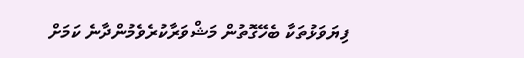ފިޔަވަޅުތަކާ ބެހޭގޮތުން މަޝްވަރާކުރެވެމުންދާނެ ކަމަށް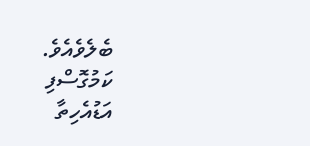ބެލެވެއެވެ.
ކަމުގޮސްފި
އަޑުއެހިތާ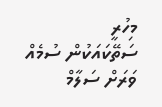މިހުރީ
ސަތޭކައަކުން ސުމެއް
ވަރަށް ސަލާމް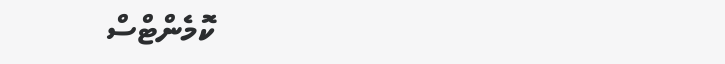ކޮމެންޓްސް